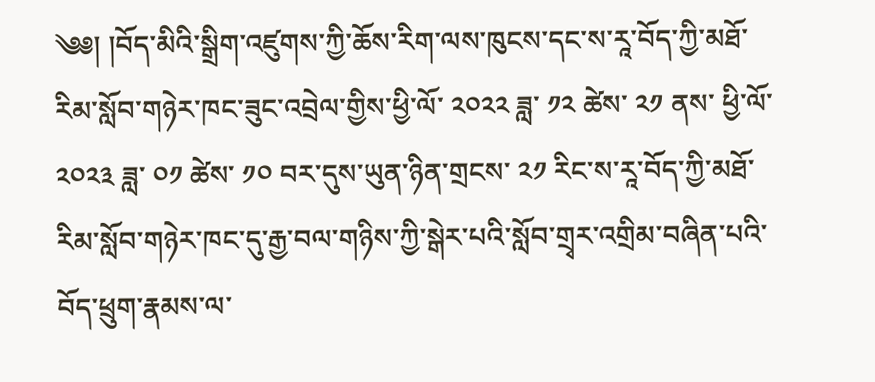༄༅། །བོད་མིའི་སྒྲིག་འཛུགས་ཀྱི་ཆོས་རིག་ལས་ཁུངས་དང་ས་རཱ་བོད་ཀྱི་མཐོ་རིམ་སློབ་གཉེར་ཁང་ཟུང་འབྲེལ་གྱིས་ཕྱི་ལོ་ ༢༠༢༢ ཟླ་ ༡༢ ཚེས་ ༢༡ ནས་ ཕྱི་ལོ་ ༢༠༢༣ ཟླ་ ༠༡ ཚེས་ ༡༠ བར་དུས་ཡུན་ཉིན་གྲངས་ ༢༡ རིང་ས་རཱ་བོད་ཀྱི་མཐོ་རིམ་སློབ་གཉེར་ཁང་དུ་རྒྱ་བལ་གཉིས་ཀྱི་སྒེར་པའི་སློབ་གྲྭར་འགྲིམ་བཞིན་པའི་བོད་ཕྲུག་རྣམས་ལ་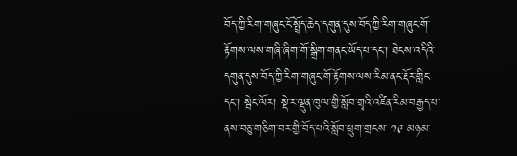བོད་ཀྱི་རིག་གཞུང་ངོ་སྤྲོད་ཆེད་དགུན་དུས་བོད་ཀྱི་རིག་གཞུང་གོ་རྟོགས་ལས་གཞི་ཞིག་གོ་སྒྲིག་གནང་ཡོད་པ་དང་། ཐེངས་འདིའི་དགུན་དུས་བོད་ཀྱི་རིག་གཞུང་གོ་རྟོགས་ལས་རིམ་ནང་རྡོར་གླིང་དང་། སྦེང་ལོར། སྡེ་ར་ལྡུན་ཁུལ་གྱི་སློབ་གྲྭའི་འཛིན་རིམ་བརྒྱད་པ་ནས་བཅུ་གཅིག་བར་གྱི་བོད་པའི་སློབ་ཕྲུག་གྲངས་ ༡༩ མཉམ་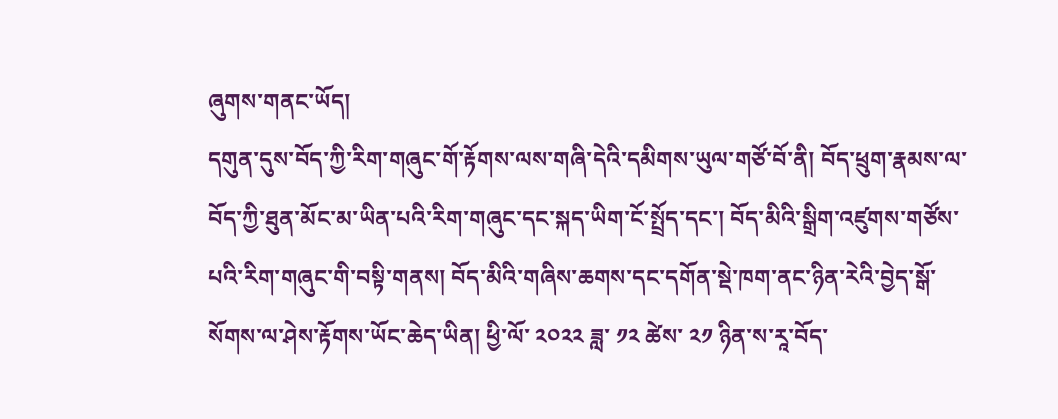ཞུགས་གནང་ཡོད།
དགུན་དུས་བོད་ཀྱི་རིག་གཞུང་གོ་རྟོགས་ལས་གཞི་དེའི་དམིགས་ཡུལ་གཙོ་བོ་ནི། བོད་ཕྲུག་རྣམས་ལ་བོད་ཀྱི་ཐུན་མོང་མ་ཡིན་པའི་རིག་གཞུང་དང་སྐད་ཡིག་ངོ་སྤྲོད་དང་། བོད་མིའི་སྒྲིག་འཛུགས་གཙོས་པའི་རིག་གཞུང་གི་བསྟི་གནས། བོད་མིའི་གཞིས་ཆགས་དང་དགོན་སྡེ་ཁག་ནང་ཉིན་རེའི་བྱེད་སྒོ་སོགས་ལ་ཤེས་རྟོགས་ཡོང་ཆེད་ཡིན། ཕྱི་ལོ་ ༢༠༢༢ ཟླ་ ༡༢ ཚེས་ ༢༡ ཉིན་ས་རཱ་བོད་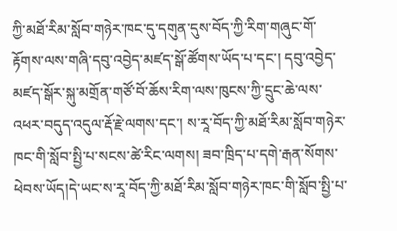ཀྱི་མཐོ་རིམ་སློབ་གཉེར་ཁང་དུ་དགུན་དུས་བོད་ཀྱི་རིག་གཞུང་གོ་རྟོགས་ལས་གཞི་དབུ་འབྱེད་མཛད་སྒོ་ཚོགས་ཡོད་པ་དང་། དབུ་འབྱེད་མཛད་སྒོར་སྐུ་མགྲོན་གཙོ་བོ་ཆོས་རིག་ལས་ཁུངས་ཀྱི་དྲུང་ཆེ་ལས་འཕར་བདུད་འདུལ་རྡོ་རྗེ་ལགས་དང་། ས་རཱ་བོད་ཀྱི་མཐོ་རིམ་སློབ་གཉེར་ཁང་གི་སློབ་སྤྱི་པ་སངས་ཚེ་རིང་ལགས། ཟབ་ཁྲིད་པ་དགེ་རྒན་སོགས་ཕེབས་ཡོད།དེ་ཡང་ས་རཱ་བོད་ཀྱི་མཐོ་རིམ་སློབ་གཉེར་ཁང་གི་སློབ་སྤྱི་པ་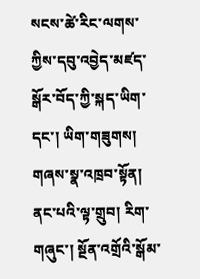སངས་ཚེ་རིང་ལགས་ཀྱིས་དབུ་འབྱེད་མཛད་སྒོར་བོད་ཀྱི་སྐད་ཡིག་དང་། ཡིག་གཟུགས། གཞས་སྣ་འཁྲབ་སྟོན། ནང་པའི་ལྟ་གྲུབ། རིག་གཞུང་། སྔོན་འགྲོའི་སྒོམ་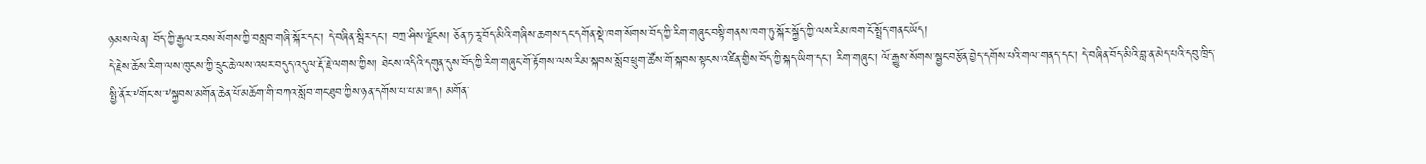ཉམས་ལེན། བོད་ཀྱི་རྒྱལ་རབས་སོགས་ཀྱི་བསླབ་གཞི་སྐོར་དང་། དེ་བཞིན་སྦིར་དང་། བཀྲ་ཤིས་ལྗོངས། ཅོན་ཏ་རཱ་བོད་མིའི་གཞིས་ཆགས་དང་དགོན་སྡེ་ཁག་སོགས་བོད་ཀྱི་རིག་གཞུང་བསྟི་གནས་ཁག་ཏུ་སྐོར་སྐྱོད་ཀྱི་ལས་རིམ་ཁག་ངོ་སྤྲོད་གནང་ཡོད།
དེ་རྗེས་ཆོས་རིག་ལས་ཁུངས་ཀྱི་དྲུང་ཆེ་ལས་འཕར་བདུད་འདུལ་རྡོ་རྗེ་ལགས་ཀྱིས། ཐེངས་འདིའི་དགུན་དུས་བོད་ཀྱི་རིག་གཞུང་གོ་རྟོགས་ལས་རིམ་སྐབས་སློབ་ཕྲུག་ཚོས་གོ་སྐབས་སྟངས་འཛིན་གྱིས་བོད་ཀྱི་སྐད་ཡིག་དང་། རིག་གཞུང་། ལོ་རྒྱུས་སོགས་སྦྱང་བརྩོན་བྱེད་དགོས་པའི་གལ་གནད་དང་། དེ་བཞིན་བོད་མིའི་བླ་ན་མེད་པའི་དབུ་ཁྲིད་སྤྱི་ནོར་༸གོང་ས་༸སྐྱབས་མགོན་ཆེན་པོ་མཆོག་གི་བཀའ་སློབ་གང་ཐུབ་ཀྱིས་ཉན་དགོས་པ་པ་མ་ཟད། མགོན་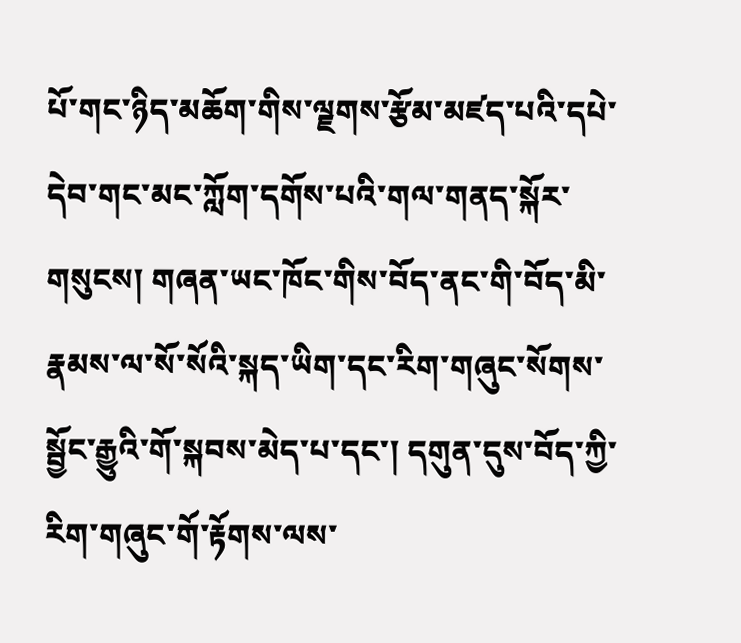པོ་གང་ཉིད་མཆོག་གིས་ལྗགས་རྩོམ་མཛད་པའི་དཔེ་དེབ་གང་མང་ཀློག་དགོས་པའི་གལ་གནད་སྐོར་གསུངས། གཞན་ཡང་ཁོང་གིས་བོད་ནང་གི་བོད་མི་རྣམས་ལ་སོ་སོའི་སྐད་ཡིག་དང་རིག་གཞུང་སོགས་སྦྱོང་རྒྱུའི་གོ་སྐབས་མེད་པ་དང་། དགུན་དུས་བོད་ཀྱི་རིག་གཞུང་གོ་རྟོགས་ལས་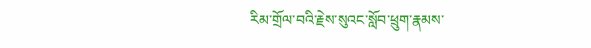རིམ་གྲོལ་བའི་རྗེས་སུའང་སློབ་ཕྲུག་རྣམས་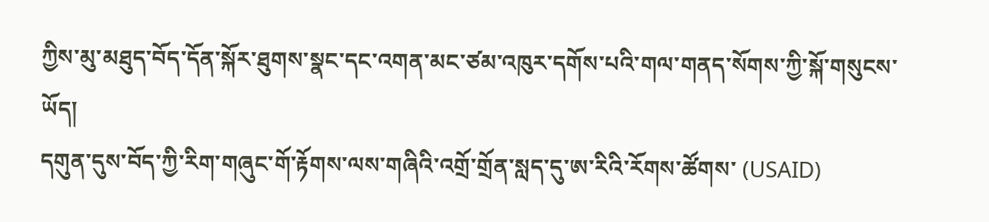ཀྱིས་མུ་མཐུད་བོད་དོན་སྐོར་ཐུགས་སྣང་དང་འགན་མང་ཙམ་འཁུར་དགོས་པའི་གལ་གནད་སོགས་ཀྱི་སྐོ་གསུངས་ཡོད།
དགུན་དུས་བོད་ཀྱི་རིག་གཞུང་གོ་རྟོགས་ལས་གཞིའི་འགྲོ་གྲོན་སླད་དུ་ཨ་རིའི་རོགས་ཚོགས་ (USAID)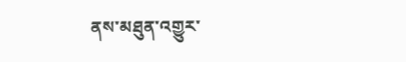ནས་མཐུན་འགྱུར་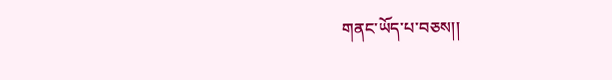གནང་ཡོད་པ་བཅས།།